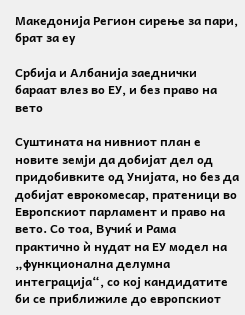Македонија Регион сирење за пари, брат за еу

Србија и Албанија заеднички бараат влез во ЕУ, и без право на вето

Суштината на нивниот план е новите земји да добијат дел од придобивките од Унијата, но без да добијат еврокомесар, пратеници во Европскиот парламент и право на вето. Со тоа, Вучиќ и Рама практично ѝ нудат на ЕУ модел на „функционална делумна интеграција“, со кој кандидатите би се приближиле до европскиот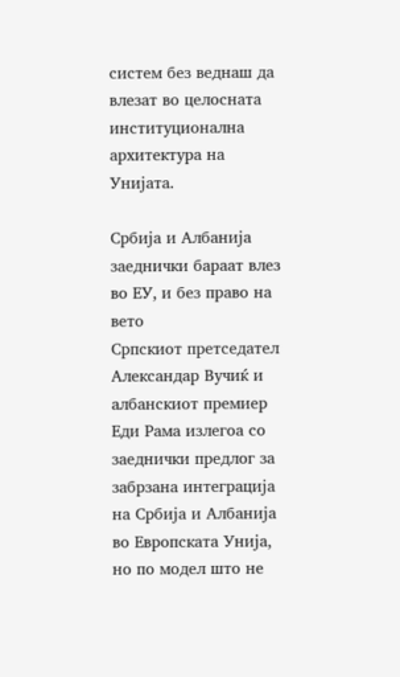систем без веднаш да влезат во целосната институционална архитектура на Унијата.

Србија и Албанија заеднички бараат влез во ЕУ, и без право на вето
Српскиот претседател Александар Вучиќ и албанскиот премиер Еди Рама излегоа со заеднички предлог за забрзана интеграција на Србија и Албанија во Европската Унија, но по модел што не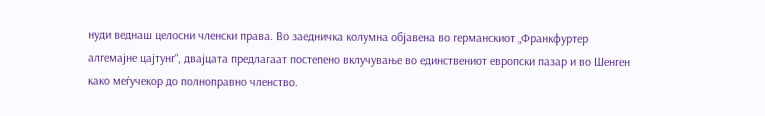нуди веднаш целосни членски права. Во заедничка колумна објавена во германскиот „Франкфуртер алгемајне цајтунг“, двајцата предлагаат постепено вклучување во единствениот европски пазар и во Шенген како меѓучекор до полноправно членство.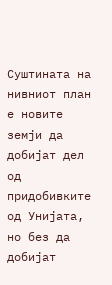Суштината на нивниот план е новите земји да добијат дел од придобивките од Унијата, но без да добијат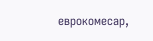еврокомесар,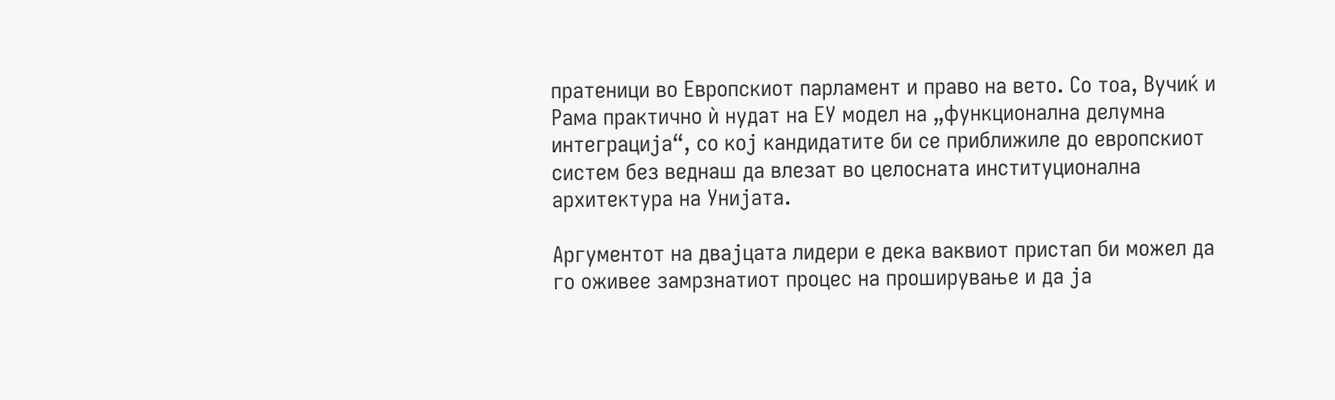пратеници во Европскиот парламент и право на вето. Со тоа, Вучиќ и Рама практично ѝ нудат на ЕУ модел на „функционална делумна интеграција“, со кој кандидатите би се приближиле до европскиот систем без веднаш да влезат во целосната институционална архитектура на Унијата.

Аргументот на двајцата лидери е дека ваквиот пристап би можел да го оживее замрзнатиот процес на проширување и да ја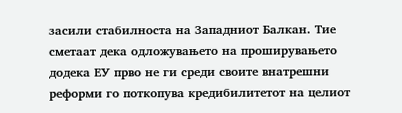засили стабилноста на Западниот Балкан. Тие сметаат дека одложувањето на проширувањето додека ЕУ прво не ги среди своите внатрешни реформи го поткопува кредибилитетот на целиот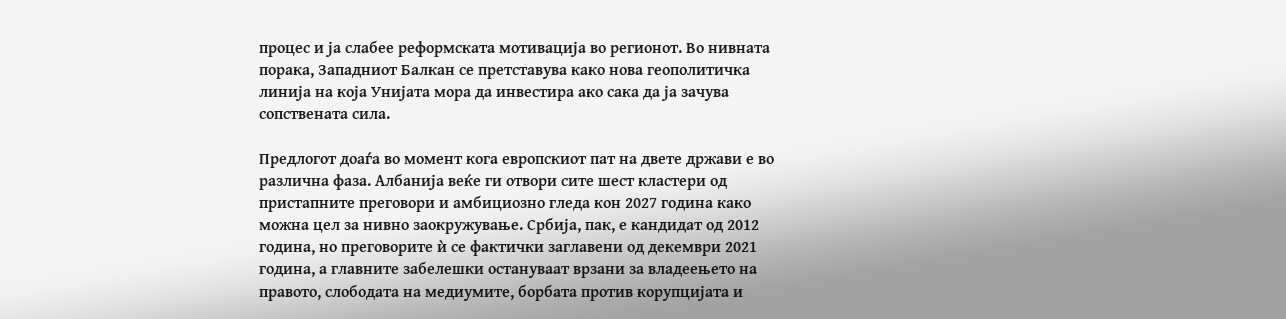процес и ја слабее реформската мотивација во регионот. Во нивната порака, Западниот Балкан се претставува како нова геополитичка линија на која Унијата мора да инвестира ако сака да ја зачува сопствената сила.

Предлогот доаѓа во момент кога европскиот пат на двете држави е во различна фаза. Албанија веќе ги отвори сите шест кластери од пристапните преговори и амбициозно гледа кон 2027 година како можна цел за нивно заокружување. Србија, пак, е кандидат од 2012 година, но преговорите ѝ се фактички заглавени од декември 2021 година, а главните забелешки остануваат врзани за владеењето на правото, слободата на медиумите, борбата против корупцијата и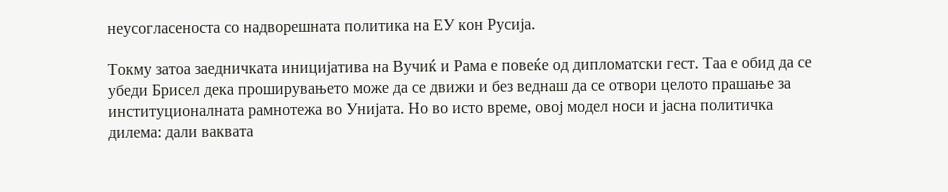неусогласеноста со надворешната политика на ЕУ кон Русија.

Токму затоа заедничката иницијатива на Вучиќ и Рама е повеќе од дипломатски гест. Таа е обид да се убеди Брисел дека проширувањето може да се движи и без веднаш да се отвори целото прашање за институционалната рамнотежа во Унијата. Но во исто време, овој модел носи и јасна политичка дилема: дали ваквата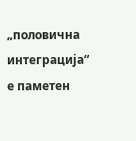„половична интеграција“ е паметен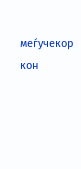меѓучекор кон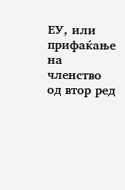ЕУ, или прифаќање на членство од втор ред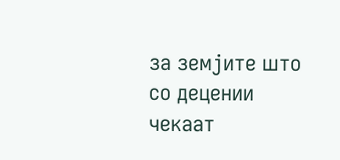за земјите што со децении чекаат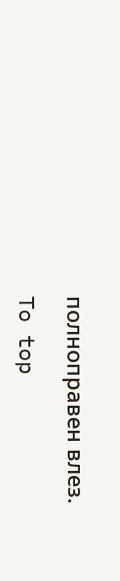полноправен влез.

To top